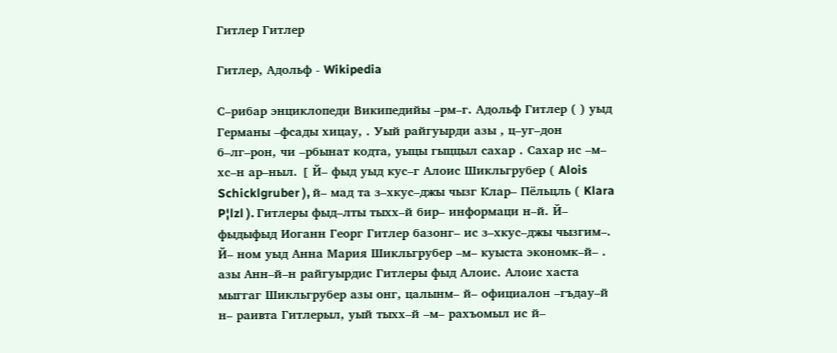Гитлер Гитлер

Гитлер, Адольф - Wikipedia

С–рибар энциклопеди Википедийы –рм–г. Адольф Гитлер ( ) уыд Германы –фсады хицау, . Уый райгуырди азы , ц–уг–дон б–лг–рон, чи –рбынат кодта, уыцы гыццыл сахар . Сахар ис –м– хс–н ар–ныл. [ Й– фыд уыд кус–г Алоис Шикльгрубер ( Alois Schicklgruber ), й– мад та з–хкус–джы чызг Клар– Пёльцль ( Klara P¦lzl ). Гитлеры фыд–лты тыхх–й бир– информаци н–й. Й– фыдыфыд Иоганн Георг Гитлер базонг– ис з–хкус–джы чызгим–. Й– ном уыд Анна Мария Шикльгрубер –м– куыста экономк–й– . азы Анн–й–н райгуырдис Гитлеры фыд Алоис. Алоис хаста мыггаг Шикльгрубер азы онг, цалынм– й– официалон –гъдау–й н– раивта Гитлерыл, уый тыхх–й –м– рахъомыл ис й–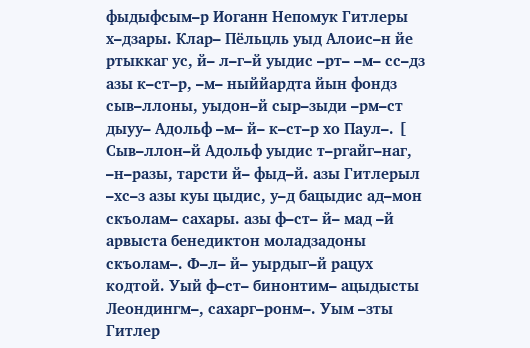фыдыфсым–р Иоганн Непомук Гитлеры х–дзары. Клар– Пёльцль уыд Алоис–н йе ртыккаг ус, й– л–г–й уыдис –рт– –м– сс–дз азы к–ст–р, –м– ныййардта йын фондз сыв–ллоны, уыдон–й сыр–зыди –рм–ст дыуу– Адольф –м– й– к–ст–р хо Паул–. [ Сыв–ллон–й Адольф уыдис т–ргайг–наг, –н–разы, тарсти й– фыд–й. азы Гитлерыл –хс–з азы куы цыдис, у–д бацыдис ад–мон скъолам– сахары. азы ф–ст– й– мад –й арвыста бенедиктон моладзадоны скъолам–. Ф–л– й– уырдыг–й рацух кодтой. Уый ф–ст– бинонтим– ацыдысты Леондингм–, сахарг–ронм–. Уым –зты Гитлер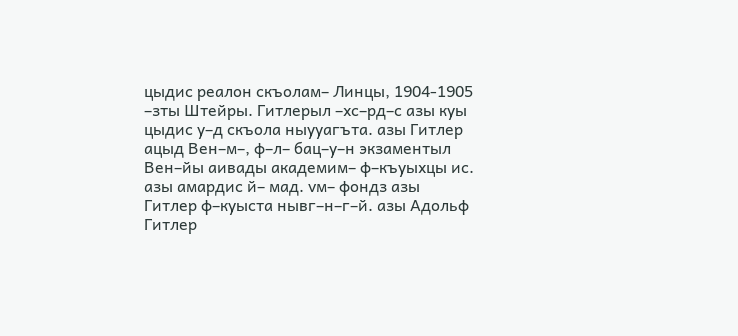цыдис реалон скъолам– Линцы, 1904-1905 –зты Штейры. Гитлерыл –хс–рд–с азы куы цыдис у–д скъола ныууагъта. азы Гитлер ацыд Вен–м–, ф–л– бац–у–н экзаментыл Вен–йы аивады академим– ф–къуыхцы ис. азы амардис й– мад. vм– фондз азы Гитлер ф–куыста нывг–н–г–й. азы Адольф Гитлер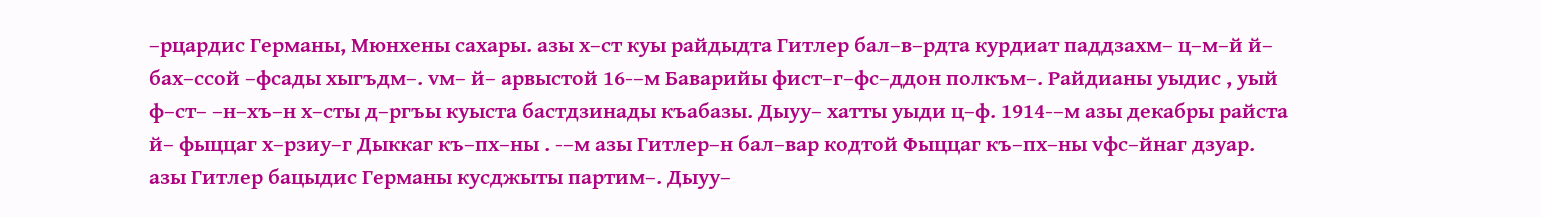–рцардис Германы, Мюнхены сахары. азы х–ст куы райдыдта Гитлер бал–в–рдта курдиат паддзахм– ц–м–й й– бах–ссой –фсады хыгъдм–. vм– й– арвыстой 16-–м Баварийы фист–г–фс–ддон полкъм–. Райдианы уыдис , уый ф–ст– –н–хъ–н х–сты д–ргъы куыста бастдзинады къабазы. Дыуу– хатты уыди ц–ф. 1914-–м азы декабры райста й– фыццаг х–рзиу–г Дыккаг къ–пх–ны . -–м азы Гитлер–н бал–вар кодтой Фыццаг къ–пх–ны vфс–йнаг дзуар. азы Гитлер бацыдис Германы кусджыты партим–. Дыуу–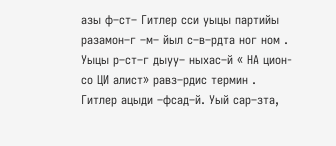азы ф–ст– Гитлер сси уыцы партийы разамон–г –м– йыл с–в–рдта ног ном . Уыцы р–ст–г дыуу– ныхас–й « НА цион-со ЦИ алист» равз–рдис термин . Гитлер ацыди –фсад–й. Уый сар–зта,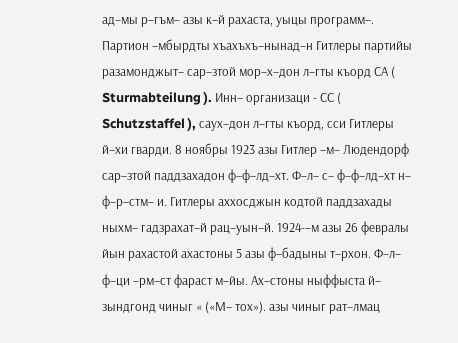ад–мы р–гъм– азы к–й рахаста, уыцы программ–. Партион –мбырдты хъахъхъ–нынад–н Гитлеры партийы разамонджыт– сар–зтой мор–х–дон л–гты къорд СА ( Sturmabteilung ). Инн– организаци - СС ( Schutzstaffel ), саух–дон л–гты къорд, сси Гитлеры й–хи гварди. 8 ноябры 1923 азы Гитлер –м– Людендорф сар–зтой паддзахадон ф–ф–лд–хт. Ф–л– с– ф–ф–лд–хт н– ф–р–стм– и. Гитлеры аххосджын кодтой паддзахады ныхм– гадзрахат–й рац–уын–й. 1924-–м азы 26 февралы йын рахастой ахастоны 5 азы ф–бадыны т–рхон. Ф–л– ф–ци –рм–ст фараст м–йы. Ах–стоны ныффыста й– зындгонд чиныг « («М– тох»). азы чиныг рат–лмац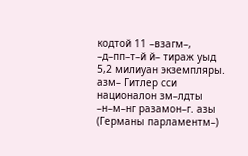кодтой 11 –взагм–, –д–пп–т–й й– тираж уыд 5,2 милиуан экземпляры. азм– Гитлер сси националон зм–лдты –н–м–нг разамон–г. азы (Германы парламентм–)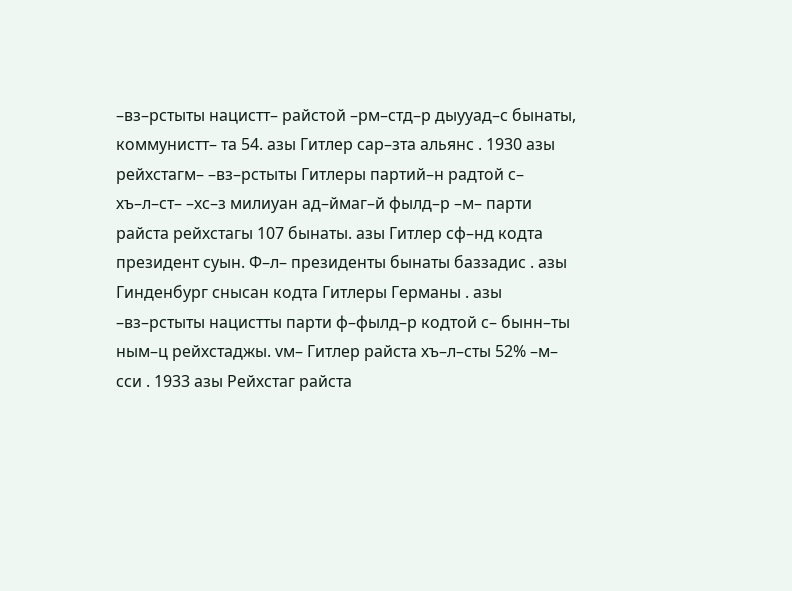–вз–рстыты нацистт– райстой –рм–стд–р дыууад–с бынаты, коммунистт– та 54. азы Гитлер сар–зта альянс . 1930 азы рейхстагм– –вз–рстыты Гитлеры партий–н радтой с– хъ–л–ст– –хс–з милиуан ад–ймаг–й фылд–р –м– парти райста рейхстагы 107 бынаты. азы Гитлер сф–нд кодта президент суын. Ф–л– президенты бынаты баззадиc . азы Гинденбург снысан кодта Гитлеры Германы . азы –вз–рстыты нацистты парти ф–фылд–р кодтой с– бынн–ты ным–ц рейхстаджы. vм– Гитлер райста хъ–л–сты 52% –м– сси . 1933 азы Рейхстаг райста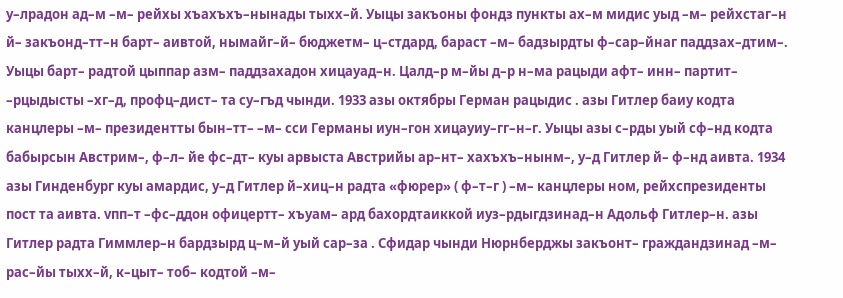у–лрадон ад–м –м– рейхы хъахъхъ–нынады тыхх–й. Уыцы закъоны фондз пункты ах–м мидис уыд –м– рейхстаг–н й– закъонд–тт–н барт– аивтой, нымайг–й– бюджетм– ц–стдард, бараст –м– бадзырдты ф–сар–йнаг паддзах–дтим–. Уыцы барт– радтой цыппар азм– паддзахадон хицауад–н. Цалд–р м–йы д–р н–ма рацыди афт– инн– партит– –рцыдысты –хг–д, профц–дист– та су–гъд чынди. 1933 азы октябры Герман рацыдис . азы Гитлер баиу кодта канцлеры –м– президентты бын–тт– –м– сси Германы иун–гон хицауиу–гг–н–г. Уыцы азы с–рды уый сф–нд кодта бабырсын Австрим–, ф–л– йе фс–дт– куы арвыста Австрийы ар–нт– хахъхъ–нынм–, у–д Гитлер й– ф–нд аивта. 1934 азы Гинденбург куы амардис, у–д Гитлер й–хиц–н радта «фюрер» ( ф–т–г ) –м– канцлеры ном, рейхспрезиденты пост та аивта. vпп–т –фс–ддон офицертт– хъуам– ард бахордтаиккой иуз–рдыгдзинад–н Адольф Гитлер–н. азы Гитлер радта Гиммлер–н бардзырд ц–м–й уый сар–за . Сфидар чынди Нюрнберджы закъонт– граждандзинад –м– рас–йы тыхх–й, к–цыт– тоб– кодтой –м–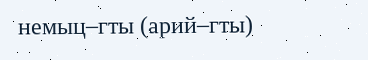немыц–гты (арий–гты)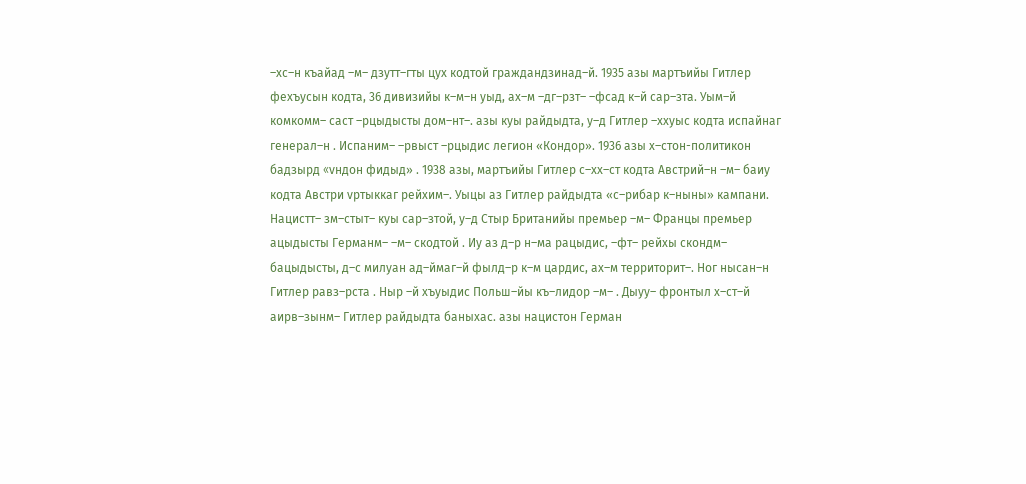–хс–н къайад –м– дзутт–гты цух кодтой граждандзинад–й. 1935 азы мартъийы Гитлер фехъусын кодта, 36 дивизийы к–м–н уыд, ах–м –дг–рзт– –фсад к–й сар–зта. Уым–й комкомм– саст –рцыдысты дом–нт–. азы куы райдыдта, у–д Гитлер –ххуыс кодта испайнаг генерал–н . Испаним– –рвыст –рцыдис легион «Кондор». 1936 азы х–стон-политикон бадзырд «vндон фидыд» . 1938 азы, мартъийы Гитлер с–хх–ст кодта Австрий–н –м– баиу кодта Австри vртыккаг рейхим–. Уыцы аз Гитлер райдыдта «с–рибар к–ныны» кампани. Нацистт– зм–стыт– куы сар–зтой, у–д Стыр Британийы премьер –м– Францы премьер ацыдысты Германм– –м– скодтой . Иу аз д–р н–ма рацыдиc, –фт– рейхы скондм– бацыдысты, д–с милуан ад–ймаг–й фылд–р к–м цардиc, ах–м территорит–. Ног нысан–н Гитлер равз–рста . Ныр –й хъуыдис Польш–йы къ–лидор –м– . Дыуу– фронтыл х–ст–й аирв–зынм– Гитлер райдыдта баныхас. азы нацистон Герман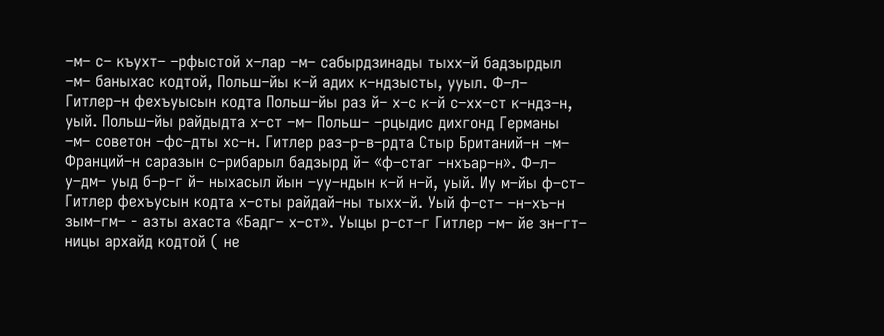–м– с– къухт– –рфыстой х–лар –м– сабырдзинады тыхх–й бадзырдыл –м– баныхас кодтой, Польш–йы к–й адих к–ндзысты, ууыл. Ф–л– Гитлер–н фехъуысын кодта Польш–йы раз й– х–с к–й с–хх–ст к–ндз–н, уый. Польш–йы райдыдта х–ст –м– Польш– –рцыдис дихгонд Германы –м– советон –фс–дты хс–н. Гитлер раз–р–в–рдта Стыр Британий–н –м– Франций–н саразын с–рибарыл бадзырд й– «ф–стаг –нхъар–н». Ф–л– у–дм– уыд б–р–г й– ныхасыл йын –уу–ндын к–й н–й, уый. Иу м–йы ф–ст– Гитлер фехъусын кодта х–сты райдай–ны тыхх–й. Уый ф–ст– –н–хъ–н зым–гм– - азты ахаста «Бадг– х–ст». Уыцы р–ст–г Гитлер –м– йе зн–гт– ницы архайд кодтой ( не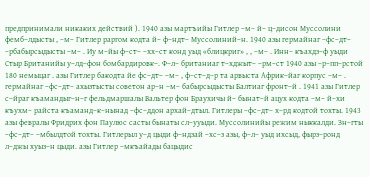предпринимали никаких действий ). 1940 азы мартъийы Гитлер –м– й– ц–дисон Муссолини фемб–лдысты , –м– Гитлер раргом кодта й– ф–ндт– Муссолиний–н. 1940 азы гермайнаг –фс–дт– –рбабырсыдысты –м– . Иу м–йы ф–ст– –хх–ст конд уыд «блицкриг» , , –м– . Инн– къахдз–ф уыди Стыр Британийы у–лд–фон бомбардировк–. Ф–л– британиаг т–хджыт– –рм–ст 1940 азы –р–пп–рстой 180 немыцаг . азы Гитлер бакодта йе фс–дт– –м– , ф–ст–д–р та арвыста Африк–йаг корпус –м– . гермайнаг –фс–дт– ахызтысты советон ар–н –м– бабырсыдысты Балтиаг фронт–й . 1941 азы Гитлер с–йраг къамандыг–н–г фельдмаршалы Вальтер фон Браухичы й– бынат–й ацух кодта –м– й–хи къухм– райста къаманд–к–нынад –фс–ддон архай–дтыл. Гитлеры –фс–дт– х–рд кодтой тохты. 1943 азы февралы Фридрих фон Паулюс састы бынаты сл–ууыди. Муссолинийы режим ныккалди. Зн–гты –фс–дт– –мбылдтой тохты. Гитлерыл у–д цыди ф–ндзай –хс–з азы, ф–л– уыд ихсыд, фырз–ронд л–джы хуыз–н цыди. азы Гитлер –мкъайады бацыдис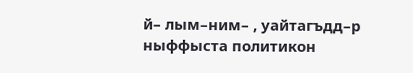й– лым–ним– , уайтагъдд–р ныффыста политикон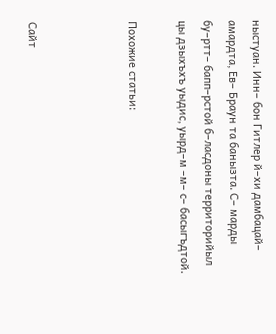ныстуан. Инн– бон Гитлер й–хи дамбацай– амардта, Ев– Браун та банызта. С– марды бу–ртт– бапп–рстой б–ласдоны территорийыл цы дзыхъхъ уыдис, уырд–м –м– с– басыгъдтой.

Похожие статьи:



Сайт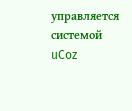управляется системой uCoz